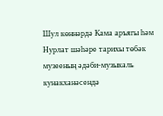Шул көннәрдә Кама аръягы һәм Нурлат шәһәре тарихы төбәк музееның әдәби-музыкаль кунакханәсендә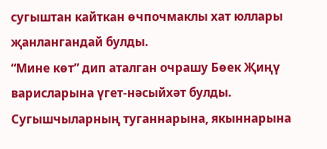сугыштан кайткан өчпочмаклы хат юллары җанлангандай булды.
“Мине көт” дип аталган очрашу Бөек Җиңү варисларына үгет-нәсыйхәт булды. Сугышчыларның туганнарына, якыннарына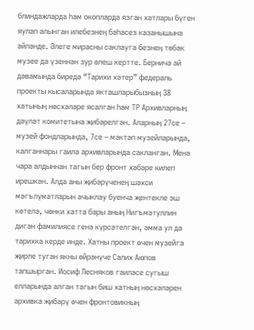блиндажларда һәм окопларда язган хатлары бүген яулап алынган илебезнең бәһасез казанышына әйләнде. Әлеге мирасны саклауга безнең төбәк музее да үзеннән зур өлеш кертте. Берничә ай дәвамында биредә “Тарихи хәтер” федераль проекты кысаларында якташларыбызның 38 хатының нөсхәләре ясалган һәм ТР Архивларның дәүләт комитетына җибәрелгән. Аларның 27се – музей фондларында, 7се – мәктәп музейларында, калганнары гаилә архивларында сакланган. Менә чара алдыннан тагын бер фронт хәбәре килеп ирешкән. Алда аны җибәрүченең шәхси мәгълүматларын ачыклау буенча җентекле эш көтелә, чөнки хатта бары аның Нигъмәтуллин дигән фамилиясе генә күрсәтелгән, әмма ул да тарихка керде инде. Хатны проект өчен музейга җирле туган якны өйрәнүче Салих Аюпов тапшырган. Иосиф Лесняков гаиләсе сугыш елларында алган тагын биш хатның нөсхәләрен архивка җибәрү өчен фронтовикның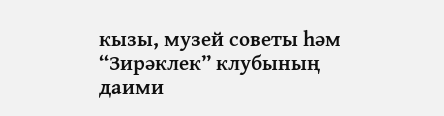кызы, музей советы һәм “Зирәклек” клубының даими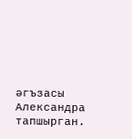әгъзасы Александра тапшырган.